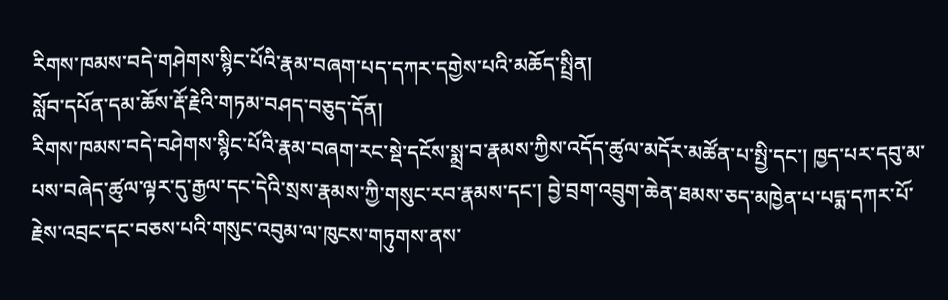རིགས་ཁམས་བདེ་གཤེགས་སྙིང་པོའི་རྣམ་བཞག་པད་དཀར་དགྱེས་པའི་མཆོད་སྤྲིན།
སློབ་དཔོན་དམ་ཆོས་རྡོ་རྗེའི་གཏམ་བཤད་བཅུད་དོན།
རིགས་ཁམས་བདེ་བཤེགས་སྙིང་པོའི་རྣམ་བཞག་རང་སྡེ་དངོས་སྨྲ་བ་རྣམས་ཀྱིས་འདོད་ཚུལ་མདོར་མཚོན་པ་སྤྱི་དང་། ཁྱད་པར་དབུ་མ་པས་བཞེད་ཚུལ་ལྟར་དུ་རྒྱལ་དང་དེའི་སྲས་རྣམས་ཀྱི་གསུང་རབ་རྣམས་དང་། བྱེ་བྲག་འབྲུག་ཆེན་ཐམས་ཅད་མཁྱེན་པ་པདྨ་དཀར་པོ་རྗེས་འབྲང་དང་བཅས་པའི་གསུང་འབུམ་ལ་ཁུངས་གཏུགས་ནས་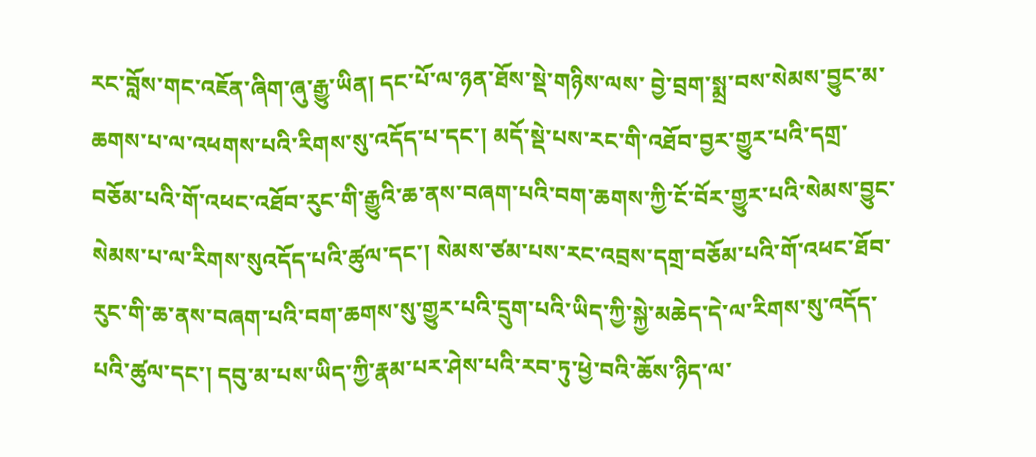རང་བློས་གང་འཇོན་ཞིག་ཞུ་རྒྱུ་ཡིན། དང་པོ་ལ་ཉན་ཐོས་སྡེ་གཉིས་ལས་ བྱེ་བྲག་སྨྲ་བས་སེམས་བྱུང་མ་ཆགས་པ་ལ་འཕགས་པའི་རིགས་སུ་འདོད་པ་དང་། མདོ་སྡེ་པས་རང་གི་འཐོབ་བྱར་གྱུར་པའི་དགྲ་བཅོམ་པའི་གོ་འཕང་འཐོབ་རུང་གི་རྒྱུའི་ཆ་ནས་བཞག་པའི་བག་ཆགས་ཀྱི་ངོ་བོར་གྱུར་པའི་སེམས་བྱུང་སེམས་པ་ལ་རིགས་སུའདོད་པའི་ཚུལ་དང་། སེམས་ཙམ་པས་རང་འབྲས་དགྲ་བཅོམ་པའི་གོ་འཕང་ཐོབ་རུང་གི་ཆ་ནས་བཞག་པའི་བག་ཆགས་སུ་གྱུར་པའི་དྲུག་པའི་ཡིད་ཀྱི་སྐྱེ་མཆེད་དེ་ལ་རིགས་སུ་འདོད་པའི་ཚུལ་དང་། དབུ་མ་པས་ཡིད་ཀྱི་རྣམ་པར་ཤེས་པའི་རབ་ཏུ་ཕྱེ་བའི་ཆོས་ཉིད་ལ་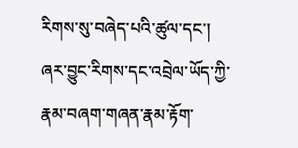རིགས་སུ་བཞེད་པའི་ཚུལ་དང་། ཞར་བྱུང་རིགས་དང་འབྲེལ་ཡོད་ཀྱི་རྣམ་བཞག་གཞན་རྣམ་རྟོག་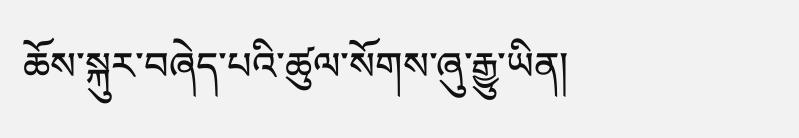ཆོས་སྐུར་བཞེད་པའི་ཚུལ་སོགས་ཞུ་རྒྱུ་ཡིན།